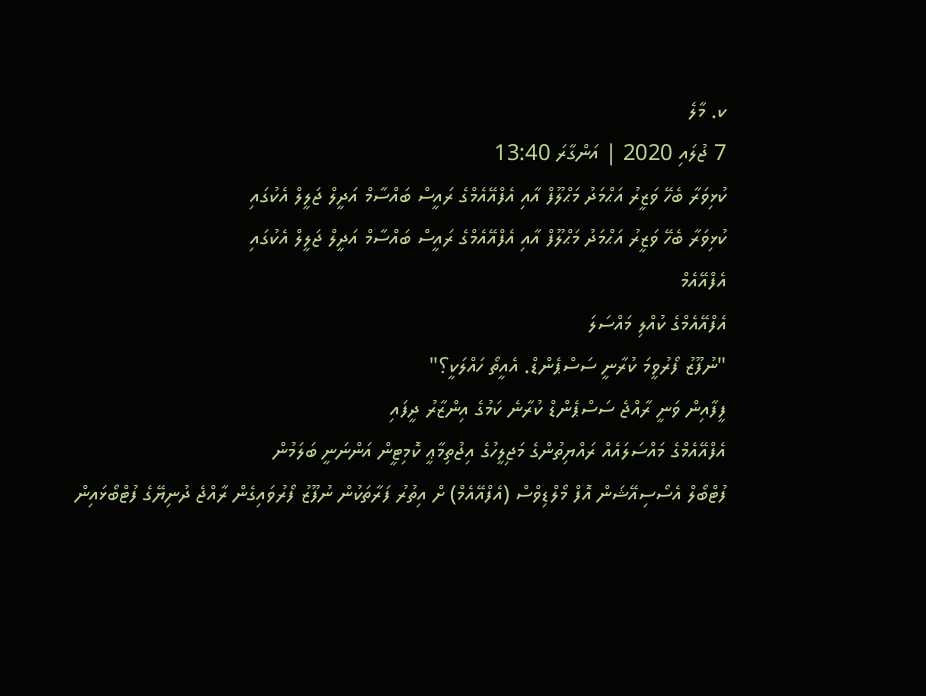ކ. މާލެ
7 ޖުލައި 2020 | އަންގާރަ 13:40
ކުޅިވަރާ ބެހޭ ވަޒީރު އަޙްމަދު މަޙްލޫފް އާއި އެފްއޭއެމްގެ ރައީސް ބައްސާމް އަދީލް ޖަލީލް އެކުގައި
ކުޅިވަރާ ބެހޭ ވަޒީރު އަޙްމަދު މަޙްލޫފް އާއި އެފްއޭއެމްގެ ރައީސް ބައްސާމް އަދީލް ޖަލީލް އެކުގައި
އެފްއޭއެމް
އެފްއޭއެމްގެ ކުއްލި މައްސަލަ
"ނުފޫޒު ފޯރުވީމަ ކުރާނީ ސަސްޕެންޑް. އެއީތޯ ހައްލަކީ؟"
ފީފާއިން ވަނީ ރާއްޖެ ސަސްޕެންޑް ކުރާނެ ކަމުގެ އިންޒާރު ދީފައި
އެފްއޭއެމްގެ މައްސަލައެއް ރައްޔިތުންގެ މަޖިލީހުގެ އިޖުތިމާޢީ ކޮމިޓީން އަންނަނީ ބަލަމުން
ފުޓްބޯލް އެސޯސިއޭޝަން އޮފް މޯލްޑިވްސް (އެފްއޭއެމް) ށް އިތުރު ފަރާތަކުން ނުފޫޒު ފޯރުވައިގެން ރާއްޖެ ދުނިޔޭގެ ފުޓްބޯޅައިން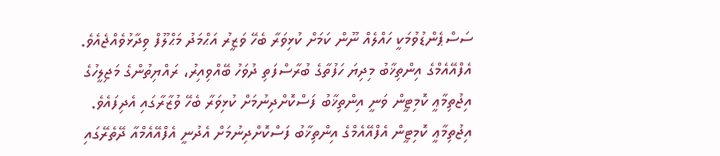ސަސްޕެންޑުވުމަކީ ހައްލެއް ނޫން ކަމަށް ކުޅިވަރާ ބެހޭ ވަޒީރު އަޙްމަދު މަޙްލޫފް ވިދާޅުވެއްޖެއެވެ.
އެފްއޭއެމްގެ އިންތިޚާބު މިދިޔަ ހަފުތާގެ ބުރާސްފަތި ދުވަހު ބޭއްވިއިރު، ރައްޔިތުންގެ މަޖިލީހުގެ އިޖުތިމާޢީ ކޮމިޓީން ވަނީ އިންތިޚާބު ފަސްކޮށްދިނުމަށް ކުޅިވަރާ ބެހޭ ވުޒާރާގައި އެދިފައެވެ. އިޖުތިމާޢީ ކޮމިޓީން އެފްއޭއެމްގެ އިންތިޚާބު ފަސްކޮށްދިނުމަށް އެދުނީ އެފްއޭއެމްއާ ދޭތެރޭގައި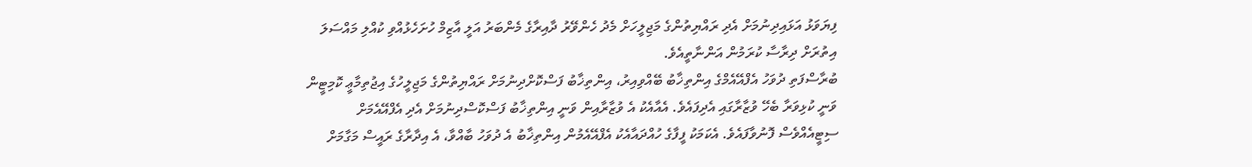ފިޔަވަޅު އަޅައިދިނުމަށް އެދި ރައްޔިތުންގެ މަޖިލީހަށް މެދު ހެންވޭރު ދާއިރާގެ މެންބަރު އަލީ އާޒިމް ހުށަހެޅުއްވި ކުއްލި މައްސަލަ އިތުރަށް ދިރާސާ ކުރަމުން އަންނާތީއެވެ.
ބުރާސްފަތި ދުވަހު އެފްއޭއެމްގެ އިންތިޚާބު ބޭއްވިއިރު، އިންތިޚާބު ފަސްކޮށްދިނުމަށް ރައްޔިތުންގެ މަޖިލީހުގެ އިޖުތިމާޢީ ކޮމިޓީން ވަނީ ކުޅިވަރާ ބެހޭ ވުޒާރާގައި އެދިފައެވެ. އެއާއެކު އެ ވުޒާރާއިން ވަނީ އިންތިޚާބު ފަސްކޮސްދިނުމަށް އެދި އެފްއޭއެމަށް ސިޓީއެއްވެސް ފޮނުވާފައެވެ. އެކަމަކު ފީފާގެ ހުއްދައާއެކު އެފްއޭއެމުން އިންތިޚާބު އެ ދުވަހު ބާއްވާ، އެ އިދާރާގެ ރައީސް މަގާމަށް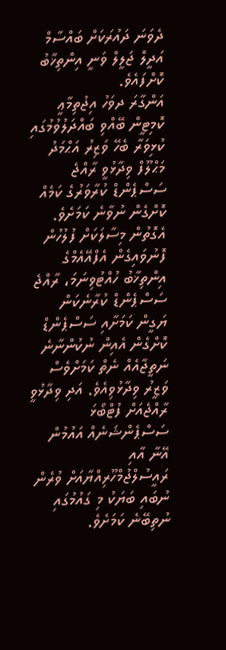ދެވަނަ ދައުރަކަށް ބައްސާމް އަދީލް ޖަލީލް ވަނީ އިންތިޚާބު ކޮށްފައެވެ.
އަންގާރަ ދވަހު އިޖުތިމާޢީ ކޮމިޓީން ބޭއްވި ބައްދަލުވުމުގައި ކުޅިވަރާ ބެހޭ ވަޒިރު އަޙްމަދު މަޙްލޫފް ވިދާޅުވީ ރާއްޖެ ސަސްޕެންޑް ކުރާވަރުގެ ކަމެއް ކޮށްގެން ނުވާނެ ކަމަށެވެ. އެގޮތުން މިސާލަކަށް ފުލުހުން ފޮނުވައިގެން އެފްއޭއެމްގެ އިންތިޚާބު ހުއްޓުވިނަމަ، ރާއްޖެ ސަސްޕެންޑް ކުރާނެކަން ޔަގީން ކަމަށާއި ސަސްޕެންޑް ކޮށްގެން އެއިން ނުކުންނާނެ ނަތީޖާއެއް ނެތް ކަމަށްވެސް ވަޒީރު ވިދާޅުވިއެވެ. އަދި ވިދާޅުވީ ރާއްޖެއަށް ފުޓްބޯޅަ ސަސްޕެންޝަނެއް އައުމުން އޭނާ އާއި ރައީސުލްޖުމްހޫރިއްޔާއަށް ވުރެން ނުބައި ބަޔަކު މި ގައުމުގައި ނުތިބޭނެ ކަމަށެވެ.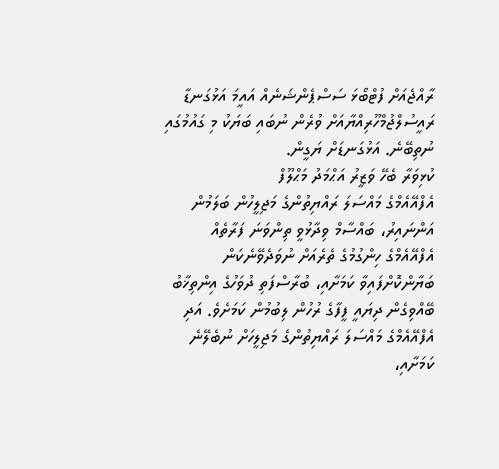ރާއްޖެއަށް ފުޓްބޯޅަ ސަސްޕެންޝަނެއް އައީމަ އަޅުގަނޑާ ރައީސުލްޖުމްހޫރިއްޔާއަށް ވުރެން ނުބައި ބަޔަކު މި ގައުމުގައި ނުތިބޭނެ. އަޅުގަނޑަށް ޔަގީން.
ކުޅިވަރާ ބެހޭ ވަޒީރު އަޙްމަދު މަޙްލޫފް
އެފްއޭއެމްގެ މައްސަލަ ރައްޔިތުންގެ މަޖިލީހުން ބަލަމުން އަންނައިރު، ބައްސާމް ވިދާޅުވީ ތިންވަނަ ފަރާތެއް އެފްއޭއެމްގެ ހިންގުމުގެ ތެރެއަށް ނުވަދެވޭނެކަން ބަޔާންކޮށްފައިވާ ކަމަށާއި، ބުރާސްފަތި ދުވަހުގެ އިންތިޚާބު ބޭއްވިގެން ދިޔައީ ފީފާގެ ރުހުން ލިބުމުން ކަމަށެވެ. އަދި އެފްއޭއެމްގެ މައްސަލަ ރައްޔިތުންގެ މަޖިލީހަށް ނުބެލޭނެ ކަމަށާއި،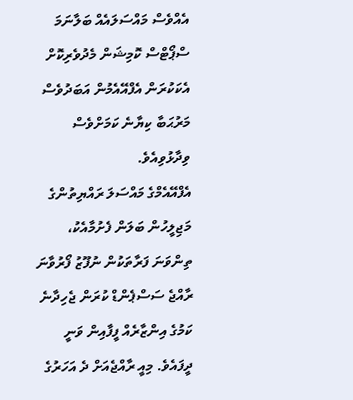އެއްވެސް މައްސަލައެއް ބަލާނަމަ ސްޕޯޓްސް ކޮމިޝަން މެދުވެރިކޮށް އެކަކުރަން އެފްއޭއެމުން އަބަދުވެސް މަރުޙަބާ ކިޔާނެ ކަމަށްވެސް ވިދާޅުވިއެވެ.
އެފްއޭއެމްގެ މައްސަލަ ރައްޔިތުންގެ މަޖިލީހުން ބަލަން ފެށުމާއެކު، ތިންވަނަ ފަރާތަކުން ނުފޫޒު ފޯރުވާނަ ރާއްޖެ ސަސްޕެންޑް ކުރަން ޖެހިދާނެ ކަމުގެ އިންޒާރެއް ފީފާއިން ވަނީ ދީފައެވެ. މިއީ ރާއްޖެއަށް ދެ އަހަރުގެ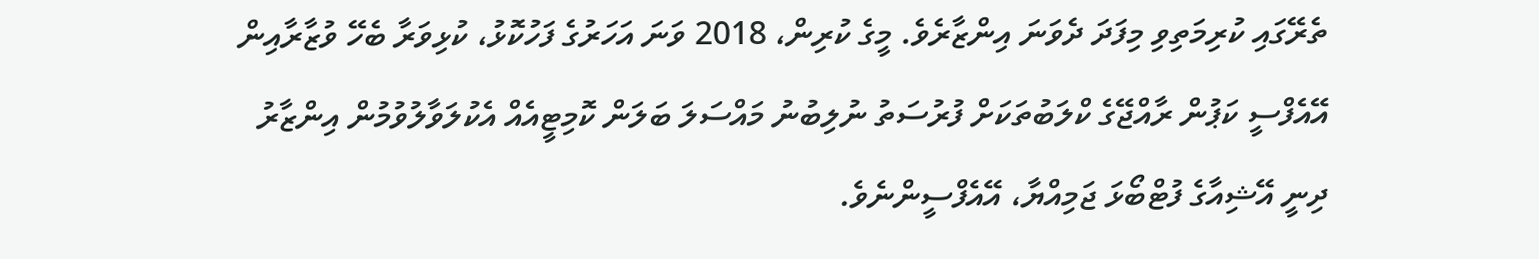ތެރޭގައި ކުރިމަތިވި މިފަދަ ދެވަނަ އިންޒާރެވެ. މީގެ ކުރިން، 2018 ވަނަ އަހަރުގެ ފަހުކޮޅު، ކުޅިވަރާ ބެހޭ ވުޒާރާއިން އޭއެފްސީ ކަޕުން ރާއްޖޭގެ ކްލަބުތަކަށް ފުރުސަތު ނުލިބުނު މައްސަލަ ބަލަން ކޮމިޓީއެއް އެކުލަވާލުވުމުން އިންޒާރު ދިނީ އޭޝިއާގެ ފުޓްބޯޅަ ޖަމިއްޔާ، އޭއެފްސީންނެވެ.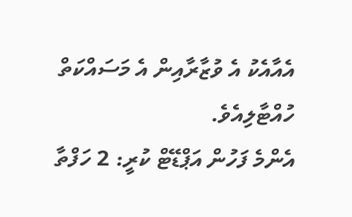އެއާއެކު އެ ވުޒާރާއިން އެ މަސައްކަތް ހުއްޓާލިއެވެ.
އެންމެ ފަހުން އަޕްޑޭޓް ކުރީ: 2 ހަފްތާ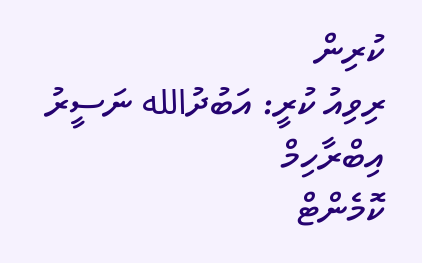ކުރިން
ރިވިއު ކުރީ: އަބުދުالله ނަސީރު އިބްރާހިމް
ކޮމެންޓް